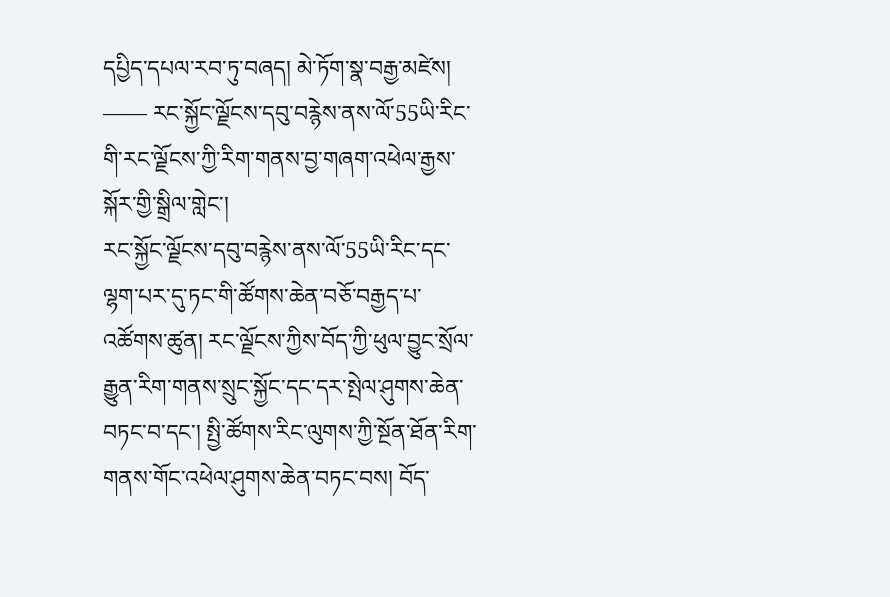དཔྱིད་དཔལ་རབ་ཏུ་བཞད། མེ་ཏོག་སྣ་བརྒྱ་མཛེས།
—— རང་སྐྱོང་ལྗོངས་དབུ་བརྙེས་ནས་ལོ་55ཡི་རིང་གི་རང་ལྗོངས་ཀྱི་རིག་གནས་བྱ་གཞག་འཕེལ་རྒྱས་སྐོར་གྱི་སྒྲིལ་གླེང་།
རང་སྐྱོང་ལྗོངས་དབུ་བརྙེས་ནས་ལོ་55ཡི་རིང་དང་ལྷག་པར་དུ་ཏང་གི་ཚོགས་ཆེན་བཅོ་བརྒྱད་པ་འཚོགས་ཚུན། རང་ལྗོངས་ཀྱིས་བོད་ཀྱི་ཕུལ་བྱུང་སྲོལ་རྒྱུན་རིག་གནས་སྲུང་སྐྱོང་དང་དར་སྤེལ་ཤུགས་ཆེན་བཏང་བ་དང་། སྤྱི་ཚོགས་རིང་ལུགས་ཀྱི་སྔོན་ཐོན་རིག་གནས་གོང་འཕེལ་ཤུགས་ཆེན་བཏང་བས། བོད་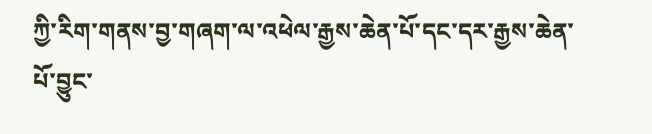ཀྱི་རིག་གནས་བྱ་གཞག་ལ་འཕེལ་རྒྱས་ཆེན་པོ་དང་དར་རྒྱས་ཆེན་པོ་བྱུང་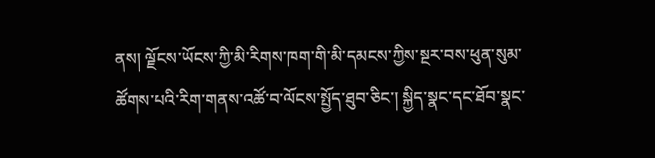ནས། ལྗོངས་ཡོངས་ཀྱི་མི་རིགས་ཁག་གི་མི་དམངས་ཀྱིས་སྔར་བས་ཕུན་སུམ་ཚོགས་པའི་རིག་གནས་འཚོ་བ་ལོངས་སྤྱོད་ཐུབ་ཅིང་། སྐྱིད་སྣང་དང་ཐོབ་སྣང་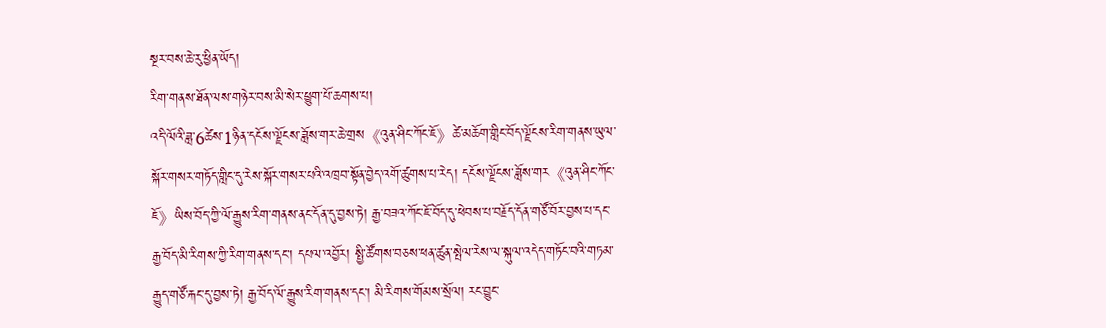སྔར་བས་ཆེ་རུ་ཕྱིན་ཡོད།
རིག་གནས་ཐོན་ལས་གཉེར་བས་མི་སེར་ཕྱུག་པོ་ཆགས་པ།
འདི་ལོའི་ཟླ་6ཚེས་1ཉིན་དངོས་ལྗོངས་ཟློས་གར་ཆེ་གྲས《འུན་ཤིང་ཀོང་ཇོ》ཚེ་མཆོག་གླིང་བོད་ལྗོངས་རིག་གནས་ཡུལ་སྐོར་གསར་གཏོད་གླིང་དུ་རེས་སྐོར་གསར་པའི་འཁྲབ་སྟོན་བྱེད་འགོ་ཚུགས་པ་རེད། དངོས་ལྗོངས་ཟློས་གར《འུན་ཤིང་ཀོང་ཇོ》ཡིས་བོད་ཀྱི་ལོ་རྒྱུས་རིག་གནས་ནང་དོན་དུ་བྱས་ཏེ། རྒྱ་བཟའ་ཀོང་ཇོ་བོད་དུ་ཕེབས་པ་བརྗོད་དོན་གཙོ་བོར་བྱས་པ་དང་རྒྱ་བོད་མི་རིགས་ཀྱི་རིག་གནས་དང་། དཔལ་འབྱོར། སྤྱི་ཚོགས་བཅས་ཕན་ཚུན་སྤེལ་རེས་ལ་སྐུལ་འདེད་གཏོང་བའི་གཏམ་རྒྱུད་གཙོ་རྐང་དུ་བྱས་ཏེ། རྒྱ་བོད་ལོ་རྒྱུས་རིག་གནས་དང་། མི་རིགས་གོམས་སྲོལ། རང་བྱུང་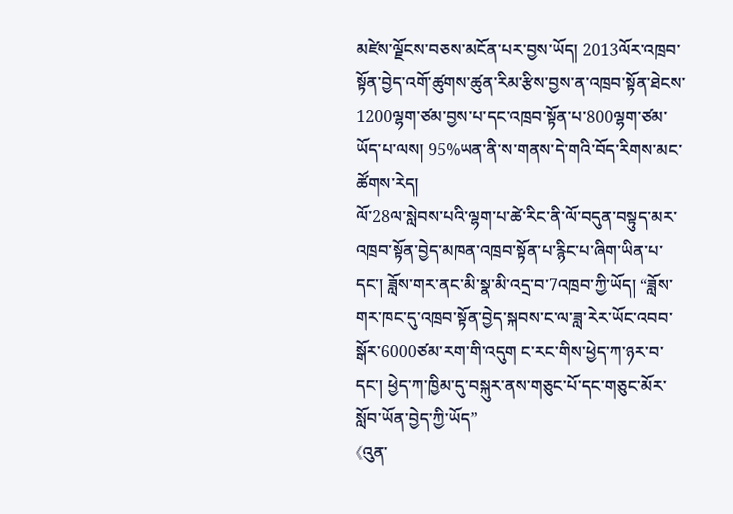མཛེས་ལྗོངས་བཅས་མངོན་པར་བྱས་ཡོད། 2013ལོར་འཁྲབ་སྟོན་བྱེད་འགོ་ཚུགས་ཚུན་རིམ་རྩིས་བྱས་ན་འཁྲབ་སྟོན་ཐེངས་1200ལྷག་ཙམ་བྱས་པ་དང་འཁྲབ་སྟོན་པ་800ལྷག་ཙམ་ཡོད་པ་ལས། 95%ཡན་ནི་ས་གནས་དེ་གའི་བོད་རིགས་མང་ཚོགས་རེད།
ལོ་28ལ་སླེབས་པའི་ལྷག་པ་ཚེ་རིང་ནི་ལོ་བདུན་བསྟུད་མར་འཁྲབ་སྟོན་བྱེད་མཁན་འཁྲབ་སྟོན་པ་རྙིང་པ་ཞིག་ཡིན་པ་དང་། ཟློས་གར་ནང་མི་སྣ་མི་འདྲ་བ་7འཁྲབ་ཀྱི་ཡོད། “ཟློས་གར་ཁང་དུ་འཁྲབ་སྟོན་བྱེད་སྐབས་ང་ལ་ཟླ་རེར་ཡོང་འབབ་སྒོར་6000ཙམ་རག་གི་འདུག ང་རང་གིས་ཕྱེད་ཀ་ཉར་བ་དང་། ཕྱེད་ཀ་ཁྱིམ་དུ་བསྐུར་ནས་གཅུང་པོ་དང་གཅུང་མོར་སློབ་ཡོན་བྱེད་ཀྱི་ཡོད”
《འུན་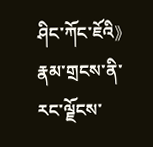ཤིང་ཀོང་ཇོའི》རྣམ་གྲངས་ནི་རང་ལྗོངས་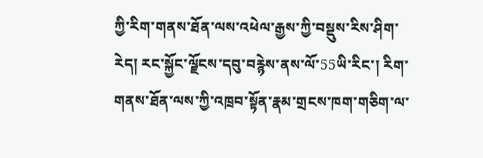ཀྱི་རིག་གནས་ཐོན་ལས་འཕེལ་རྒྱས་ཀྱི་བསྡུས་རིས་ཤིག་རེད། རང་སྐྱོང་ལྗོངས་དབུ་བརྙེས་ནས་ལོ་55ཡི་རིང་། རིག་གནས་ཐོན་ལས་ཀྱི་འཁྲབ་སྟོན་རྣམ་གྲངས་ཁག་གཅིག་ལ་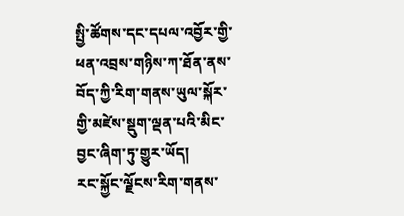སྤྱི་ཚོགས་དང་དཔལ་འབྱོར་གྱི་ཕན་འབྲས་གཉིས་ཀ་ཐོན་ནས་བོད་ཀྱི་རིག་གནས་ཡུལ་སྐོར་གྱི་མཛེས་སྡུག་ལྡན་པའི་མིང་བྱང་ཞིག་ཏུ་གྱུར་ཡོད།
རང་སྐྱོང་ལྗོངས་རིག་གནས་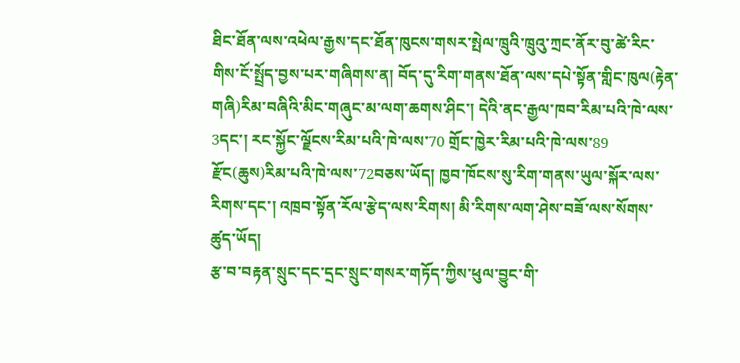ཐིང་ཐོན་ལས་འཕེལ་རྒྱས་དང་ཐོན་ཁུངས་གསར་སྤེལ་ཁྲུའི་ཁྲུའུ་ཀྲང་ནོར་བུ་ཚེ་རིང་གིས་ངོ་སྤྲོད་བྱས་པར་གཞིགས་ན། བོད་དུ་རིག་གནས་ཐོན་ལས་དཔེ་སྟོན་གླིང་ཁུལ(རྟེན་གཞི)རིམ་བཞིའི་མིང་གཞུང་མ་ལག་ཆགས་ཤིང་། དེའི་ནང་རྒྱལ་ཁབ་རིམ་པའི་ཁེ་ལས་3དང་། རང་སྐྱོང་ལྗོངས་རིམ་པའི་ཁེ་ལས་70 གྲོང་ཁྱེར་རིམ་པའི་ཁེ་ལས་89 རྫོང(ཆུས)རིམ་པའི་ཁེ་ལས་72བཅས་ཡོད། ཁྱབ་ཁོངས་སུ་རིག་གནས་ཡུལ་སྐོར་ལས་རིགས་དང་། འཁྲབ་སྟོན་རོལ་རྩེད་ལས་རིགས། མི་རིགས་ལག་ཤེས་བཟོ་ལས་སོགས་ཚུད་ཡོད།
རྩ་བ་བརྟན་སྲུང་དང་དྲང་སྲུང་གསར་གཏོད་ཀྱིས་ཕུལ་བྱུང་གི་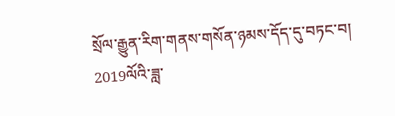སྲོལ་རྒྱུན་རིག་གནས་གསོན་ཉམས་དོད་དུ་བཏང་བ།
2019ལོའི་ཟླ་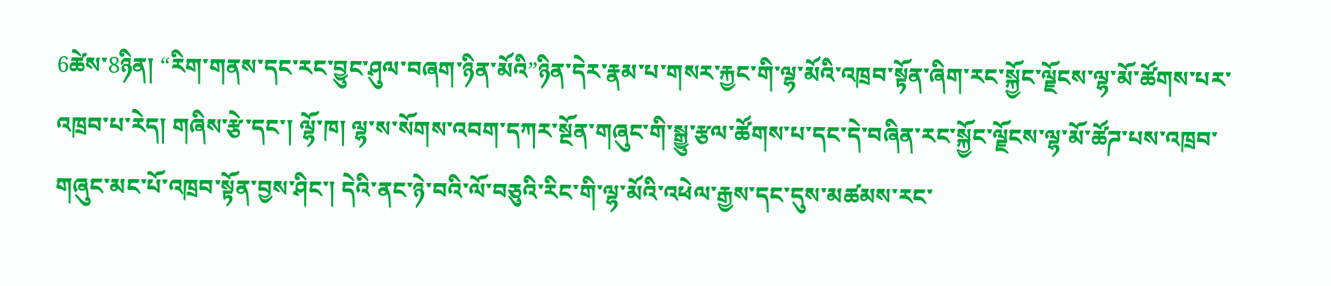6ཚེས་8ཉིན། “རིག་གནས་དང་རང་བྱུང་ཤུལ་བཞག་ཉིན་མོའི”ཉིན་དེར་རྣམ་པ་གསར་རྐྱང་གི་ལྷ་མོའི་འཁྲབ་སྟོན་ཞིག་རང་སྐྱོང་ལྗོངས་ལྷ་མོ་ཚོགས་པར་འཁྲབ་པ་རེད། གཞིས་རྩེ་དང་། ལྷོ་ཁ། ལྷ་ས་སོགས་འབག་དཀར་སྔོན་གཞུང་གི་སྒྱུ་རྩལ་ཚོགས་པ་དང་དེ་བཞིན་རང་སྐྱོང་ལྗོངས་ལྷ་མོ་ཚོཌ་པས་འཁྲབ་གཞུང་མང་པོ་འཁྲབ་སྟོན་བྱས་ཤིང་། དེའི་ནང་ཉེ་བའི་ལོ་བཅུའི་རིང་གི་ལྷ་མོའི་འཕེལ་རྒྱས་དང་དུས་མཚམས་རང་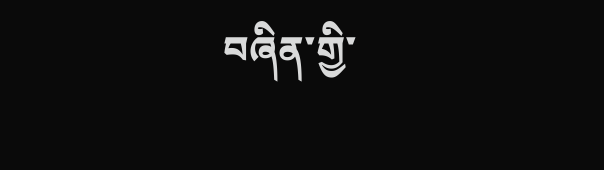བཞིན་གྱི་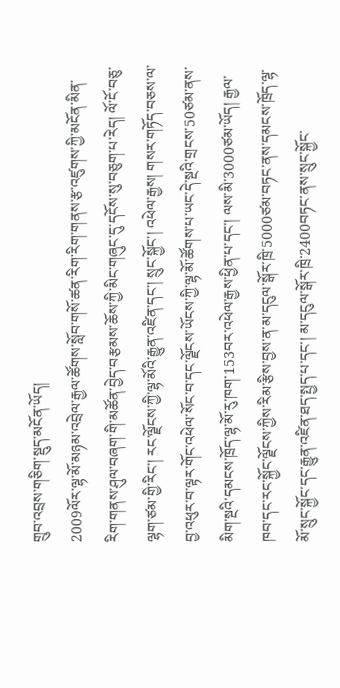གྲུབ་འབྲས་གཅིག་སྡུད་མངོན་ཡོད།
2009ལོར་ལྷ་མོ་མཉམ་འབྲེལ་རྒྱལ་ཚོགས་སློབ་གསོ་ཚན་རིག་རིག་གནས་རྩ་འཛུགས་ཀྱི་མངོན་མིན་རིག་གནས་ཤུལ་བཞག་གི་མཚོན་བྱེད་བརྩམས་ཆོས་ཀྱི་མིང་གཞུང་དུ་དངོས་སུ་བཅུག་པ་རེད། ལོ་ངོ་བཅུ་ལྷག་ཙམ་གྱི་རིང་། རང་ལྗོངས་ཀྱི་ལྷ་མོའི་རྒྱུན་འཛིན་དང་། སྲུང་སྐྱོང་། འཕེལ་རྒྱས། གསར་གཏོད་བཅས་ལ་བྱ་འཕུར་བ་ལྟར་གོང་འཕེལ་སོང་བ་དང་ལྗོངས་ཡོངས་ཀྱི་ལྷ་མོ་ཚོགས་པ་ཡང་དེ་སྔའི་གྲངས་50ཙམ་ནས་མིག་སྔའི་དམངས་ཁྲོད་ལྷ་མོ་རུ་ཁག་153བར་འཕེལ་རྒྱས་ཕྱིན་པ་དང་། ལས་མི་3000ཙམ་ཡོད། རྒྱལ་ཁབ་དང་རང་སྐྱོང་ལྗོངས་ཀྱིས་རིམ་རྩིས་བྱས་ན་མ་དངུལ་སྒོར་ཁྲི་5000ཙམ་བཏང་ནས་དམངས་ཁྲོད་ལྷ་མོ་སྲུང་སྐྱོང་དང་རྒྱུན་འཛིན་ཐད་སྤྱད་པ་དང་། མ་དངུལ་སྒོར་ཁྲི་2400བཏང་ནས་སྲུང་སྐྱོང་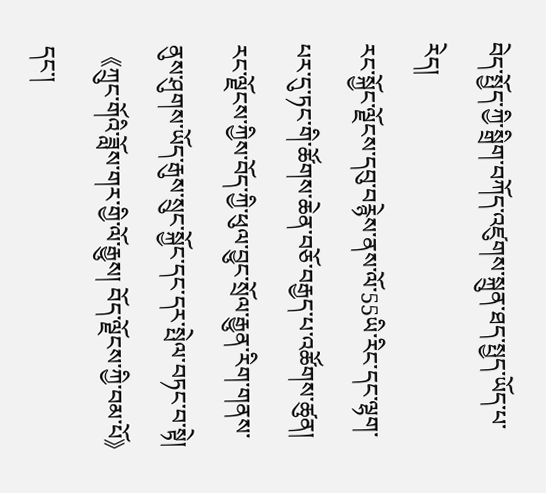བེད་སྤྱོད་ཀྱི་སྒྲིག་བཀོད་འཛུགས་སྐྲུན་ཐད་སྤྱད་ཡོད་པ་རེད།
རང་སྐྱོང་ལྗོངས་དབུ་བརྙེས་ནས་ལོ་55ཡི་རིང་དང་ལྷག་པར་དུ་ཏང་གི་ཚོགས་ཆེན་བཅོ་བརྒྱད་པ་འཚོགས་ཚུན། རང་ལྗོངས་ཀྱིས་བོད་ཀྱི་ཕུལ་བྱུང་སྲོལ་རྒྱུན་རིག་གནས་ནུས་ཤུགས་ཡོད་རྒུས་སྲུང་སྐྱོང་དང་དར་སྤེལ་བཏང་བ་སྟེ། 《ཀྲུང་གོའི་ཟློས་གར་གྱི་ལོ་རྒྱུས། བོད་ལྗོངས་ཀྱི་བམ་པོ》དང་།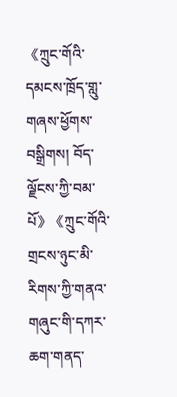《ཀྲུང་གོའི་དམངས་ཁྲོད་གླུ་གཞས་ཕྱོགས་བསྒྲིགས། བོད་ལྗོངས་ཀྱི་བམ་པོ》《ཀྲུང་གོའི་གྲངས་ཉུང་མི་རིགས་ཀྱི་གནའ་གཞུང་གི་དཀར་ཆག་གནད་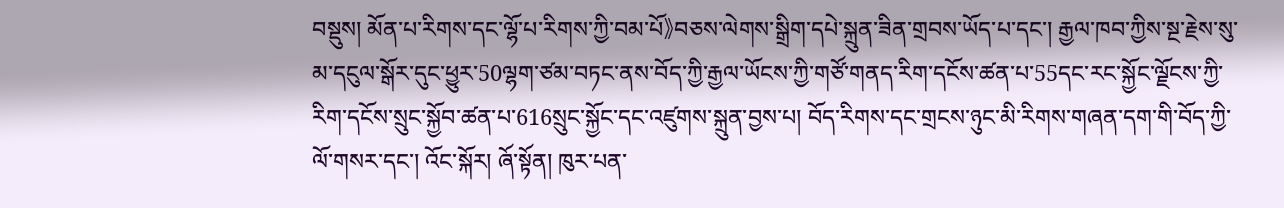བསྡུས། མོན་པ་རིགས་དང་ལྷོ་པ་རིགས་ཀྱི་བམ་པོ》བཅས་ལེགས་སྒྲིག་དཔེ་སྐྲུན་ཟིན་གྲབས་ཡོད་པ་དང་། རྒྱལ་ཁབ་ཀྱིས་སྔ་རྗེས་སུ་མ་དངུལ་སྒོར་དུང་ཕྱུར་50ལྷག་ཙམ་བཏང་ནས་བོད་ཀྱི་རྒྱལ་ཡོངས་ཀྱི་གཙོ་གནད་རིག་དངོས་ཚན་པ་55དང་རང་སྐྱོང་ལྗོངས་ཀྱི་རིག་དངོས་སྲུང་སྐྱོབ་ཚན་པ་616སྲུང་སྐྱོང་དང་འཛུགས་སྐྲུན་བྱས་པ། བོད་རིགས་དང་གྲངས་ཉུང་མི་རིགས་གཞན་དག་གི་བོད་ཀྱི་ལོ་གསར་དང་། འོང་སྐོར། ཞོ་སྟོན། ཁུར་པན་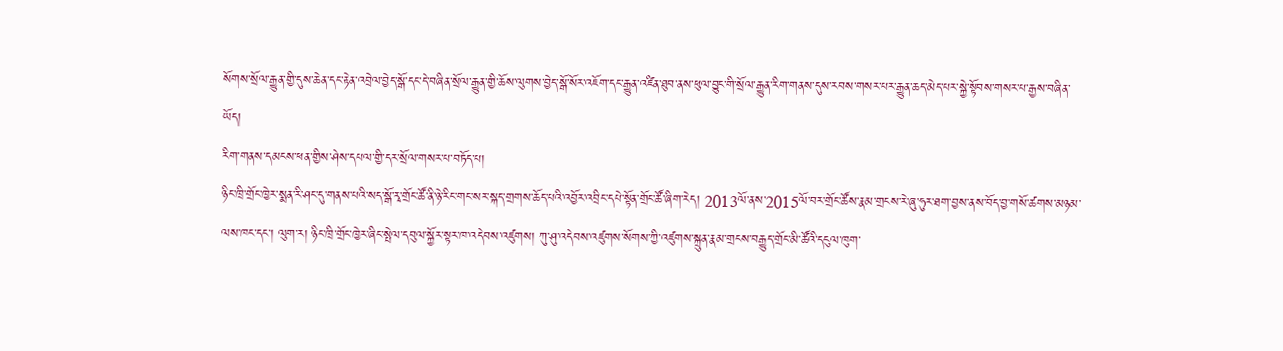སོགས་སྲོལ་རྒྱུན་གྱི་དུས་ཆེན་དང་རྟེན་འབྲེལ་བྱེད་སྒོ་དང་དེ་བཞིན་སྲོལ་རྒྱུན་གྱི་ཆོས་ལུགས་བྱེད་སྒོ་སོར་འཇོག་དང་རྒྱུན་འཛིན་ཐུབ་ནས་ཕུལ་བྱུང་གི་སྲོལ་རྒྱུན་རིག་གནས་དུས་རབས་གསར་པར་རྒྱུན་ཆད་མེད་པར་སྐྱེ་སྟོབས་གསར་པ་རྒྱས་བཞིན་ཡོད།
རིག་གནས་དམངས་ཕན་གྱིས་ཤེས་དཔལ་གྱི་དར་སྲོལ་གསར་པ་བཏོད་པ།
ཉིང་ཁྲི་གྲོང་ཁྱེར་སྨན་རི་ཤང་དུ་གནས་པའི་སད་སྒོ་རྭ་གྲོང་ཚོ་ནི་ཉེ་རིང་གང་སར་སྐད་གྲགས་ཆོད་པའི་འབྱོར་འབྲིང་དཔེ་སྟོན་གྲོང་ཚོ་ཞིག་རེད། 2013ལོ་ནས་2015ལོ་བར་གྲོང་ཚོས་རྣམ་གྲངས་རེ་ཞུ་ཧུར་ཐག་བྱས་ནས་བོད་བྱ་གསོ་ཚགས་མཉམ་ལས་ཁང་དང་། ལུག་ར། ཉིང་ཁྲི་གྲོང་ཁྱེར་ཞིང་སྤེལ་དབུལ་སྐྱོར་སྟར་ཁ་འདེབས་འཛུགས། ཀུ་ཤུ་འདེབས་འཛུགས་སོགས་ཀྱི་འཛུགས་སྐྲུན་རྣམ་གྲངས་བརྒྱུད་གྲོང་མི་ཚོའི་དངུལ་ཁུག་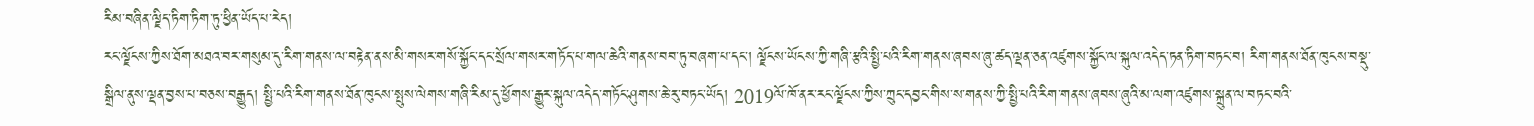རིམ་བཞིན་ལྗིད་ཏིག་ཏིག་ཏུ་ཕྱིན་ཡོད་པ་རེད།
རང་ལྗོངས་ཀྱིས་ཐོག་མཐའ་བར་གསུམ་དུ་རིག་གནས་ལ་བརྟེན་ནས་མི་གསར་གསོ་སྐྱོང་དང་སྲོལ་གསར་གཏོད་པ་གལ་ཆེའི་གནས་བབ་ཏུ་བཞག་པ་དང་། ལྗོངས་ཡོངས་ཀྱི་གཞི་རྩའི་སྤྱི་པའི་རིག་གནས་ཞབས་ཞུ་ཚད་ལྡན་ཅན་འཛུགས་སྐྱོང་ལ་སྐུལ་འདེད་ཏན་ཏིག་བཏང་བ། རིག་གནས་ཐོན་ཁུངས་བསྡུ་སྒྲིལ་ནུས་ལྡན་བྱས་པ་བཅས་བརྒྱུད། སྤྱི་པའི་རིག་གནས་ཐོན་ཁུངས་སྤུས་ལེགས་གཞི་རིམ་དུ་ཕྱོགས་རྒྱུར་སྐུལ་འདེད་གཏོང་ཤུགས་ཆེ་རུ་བཏང་ཡོད། 2019ལོ་ཁོ་ནར་རང་ལྗོངས་ཀྱིས་ཀྲུང་དབྱང་གིས་ས་གནས་ཀྱི་སྤྱི་པའི་རིག་གནས་ཞབས་ཞུའི་མ་ལག་འཛུགས་སྐྲུན་ལ་བཏང་བའི་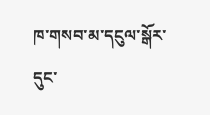ཁ་གསབ་མ་དངུལ་སྒོར་དུང་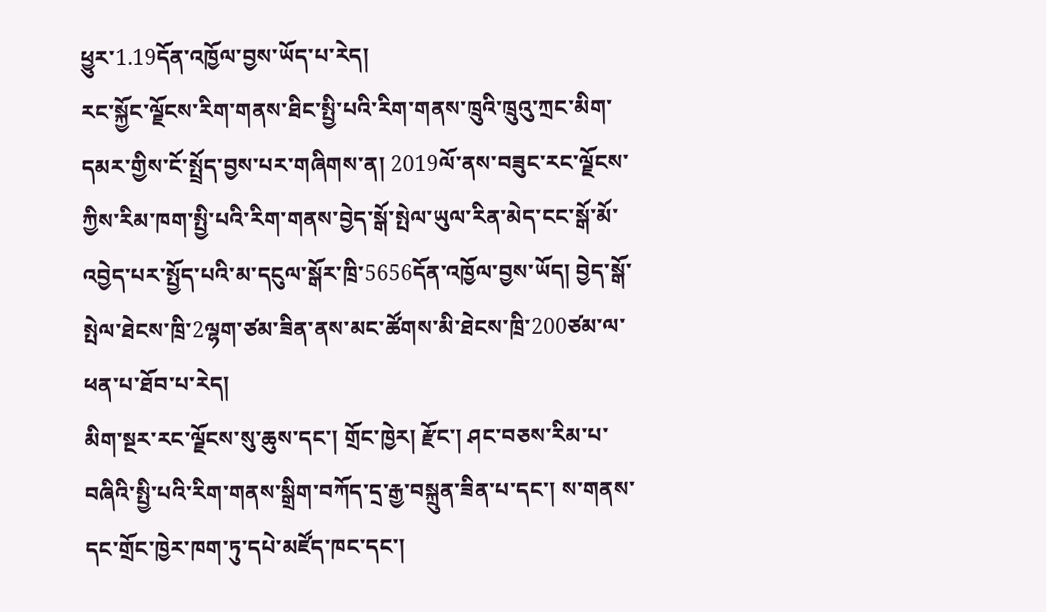ཕྱུར་1.19དོན་འཁྱོལ་བྱས་ཡོད་པ་རེད།
རང་སྐྱོང་ལྗོངས་རིག་གནས་ཐིང་སྤྱི་པའི་རིག་གནས་ཁྲུའི་ཁྲུའུ་ཀྲང་མིག་དམར་གྱིས་ངོ་སྤྲོད་བྱས་པར་གཞིགས་ན། 2019ལོ་ནས་བཟུང་རང་ལྗོངས་ཀྱིས་རིམ་ཁག་སྤྱི་པའི་རིག་གནས་བྱེད་སྒོ་སྤེལ་ཡུལ་རིན་མེད་ངང་སྒོ་མོ་འབྱེད་པར་སྤྱོད་པའི་མ་དངུལ་སྒོར་ཁྲི་5656དོན་འཁྱོལ་བྱས་ཡོད། བྱེད་སྒོ་སྤེལ་ཐེངས་ཁྲི་2ལྷག་ཙམ་ཟིན་ནས་མང་ཚོགས་མི་ཐེངས་ཁྲི་200ཙམ་ལ་ཕན་པ་ཐོབ་པ་རེད།
མིག་སྔར་རང་ལྗོངས་སུ་ཆུས་དང་། གྲོང་ཁྱེར། རྫོང་། ཤང་བཅས་རིམ་པ་བཞིའི་སྤྱི་པའི་རིག་གནས་སྒྲིག་བཀོད་དྲ་རྒྱ་བསྐྲུན་ཟིན་པ་དང་། ས་གནས་དང་གྲོང་ཁྱེར་ཁག་ཏུ་དཔེ་མཛོད་ཁང་དང་།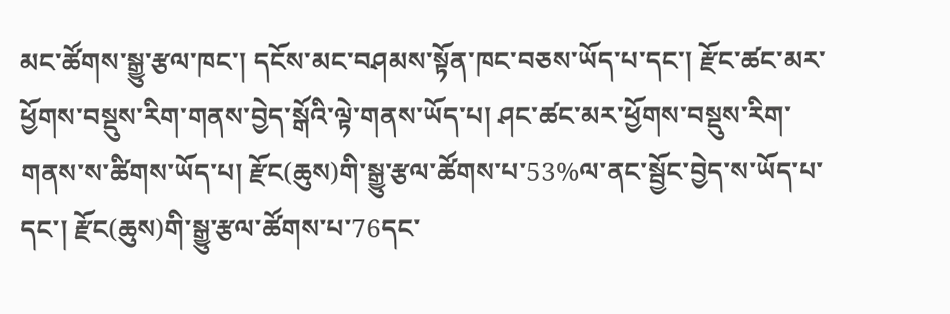མང་ཚོགས་སྒྱུ་རྩལ་ཁང་། དངོས་མང་བཤམས་སྟོན་ཁང་བཅས་ཡོད་པ་དང་། རྫོང་ཚང་མར་ཕྱོགས་བསྡུས་རིག་གནས་བྱེད་སྒོའི་ལྟེ་གནས་ཡོད་པ། ཤང་ཚང་མར་ཕྱོགས་བསྡུས་རིག་གནས་ས་ཚིགས་ཡོད་པ། རྫོང(ཆུས)གི་སྒྱུ་རྩལ་ཚོགས་པ་53%ལ་ནང་སྦྱོང་བྱེད་ས་ཡོད་པ་དང་། རྫོང(ཆུས)གི་སྒྱུ་རྩལ་ཚོགས་པ་76དང་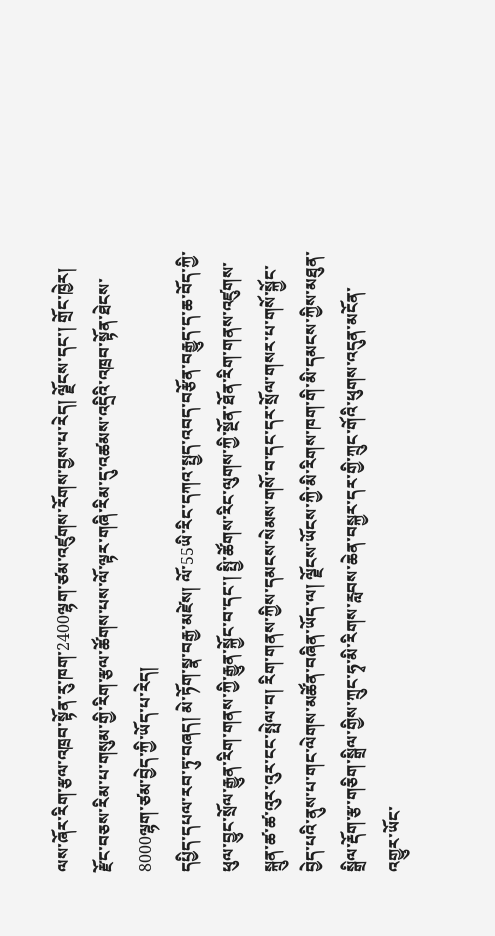ལས་ཞོར་རིག་རྩལ་འཁྲབ་སྟོན་རུ་ཁག་2400ལྷག་ཙམ་འཛུགས་རོགས་བྱས་པ་རེད། ལྗོངས་དང་། གྲོང་ཁྱེར། རྫོང་བཅས་རིམ་པ་གསུམ་གྱི་རིག་རྩལ་ཚོགས་པས་ལོ་ལྟར་གཞི་རིམ་དུ་འཚམས་འདྲིའི་འཁྲབ་སྟོན་ཐེངས་8000ལྷག་ཙམ་བྱེད་ཀྱི་ཡོད་པ་རེད།
དཔྱིད་དཔལ་རབ་ཏུ་བཞད། མེ་ཏོག་སྣ་བརྒྱ་མཛེས། ལོ་55ཡི་རིང་དཀའ་སྤྱད་འབད་བརྩོན་བརྒྱུད་ད་ཆ་བོད་ཀྱི་ཕུལ་བྱུང་སྲོལ་རྒྱུན་རིག་གནས་ཀྱི་རྒྱུན་སྐྱོང་བ་དང་། སྤྱི་ཚོགས་རིང་ལུགས་ཀྱི་སྔོན་ཐོན་རིག་གནས་འཛུགས་སྐྲུན་ཚ་ཚ་འུར་འུར་ངང་སྤེལ་བ། རིག་གནས་ཀྱིས་དམངས་སེམས་གསོ་བ་དང་དར་སྲོལ་གསར་པ་གསོ་སྐྱོང་བྱེད་པའི་ནུས་པ་གང་ལེགས་མཚོན་བཞིན་ཡོད་ལ། ལྗོངས་ཡོངས་ཀྱི་མི་རིགས་ཁག་གི་མི་དམངས་ཀྱིས་མཐུན་སྒྲིལ་རྡོག་རྩ་གཅིག་སྒྲིལ་གྱིས་ཀྲུང་ཧྭ་མི་རིགས་རླབས་ཆེན་བསྐྱར་དར་གྱི་ཀྲུང་གོའི་ཕུགས་འདུན་མངོན་འགྱུར་ཡོང་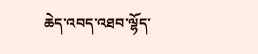ཆེད་འབད་འཐབ་ལྷོད་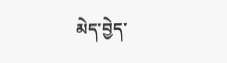མེད་བྱེད་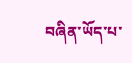བཞིན་ཡོད་པ་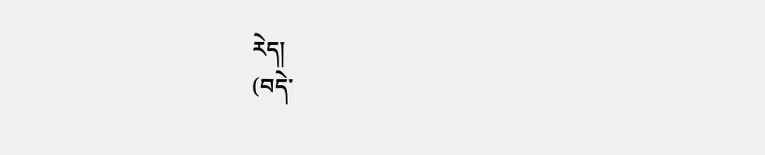རེད།
(བདེ་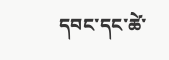དབང་དང་ཚེ་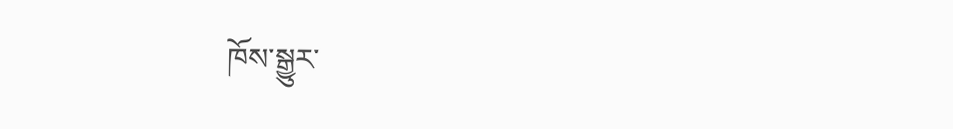ཁོས་སྒྱུར་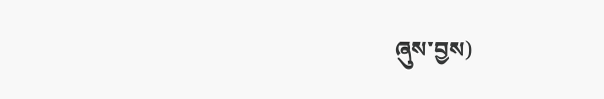ཞུས་བྱས)